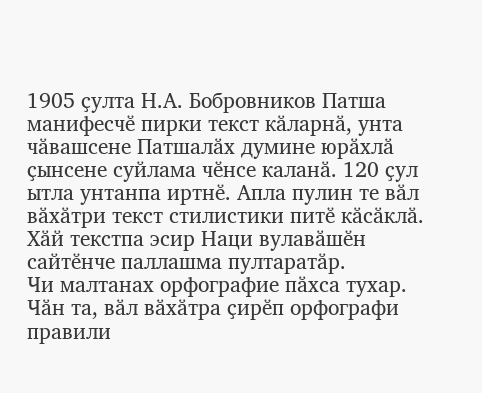1905 ҫулта Н.А. Бобровников Патша манифесчӗ пирки текст кӑларнӑ, унта чӑвашсене Патшалӑх думине юрӑхлӑ ҫынсене суйлама чӗнсе каланӑ. 120 ҫул ытла унтанпа иртнӗ. Апла пулин те вӑл вӑхӑтри текст стилистики питӗ кӑсӑклӑ. Хӑй текстпа эсир Наци вулавӑшӗн сайтӗнче паллашма пултаратӑр.
Чи малтанах орфографие пӑхса тухар. Чӑн та, вӑл вӑхӑтра ҫирӗп орфографи правили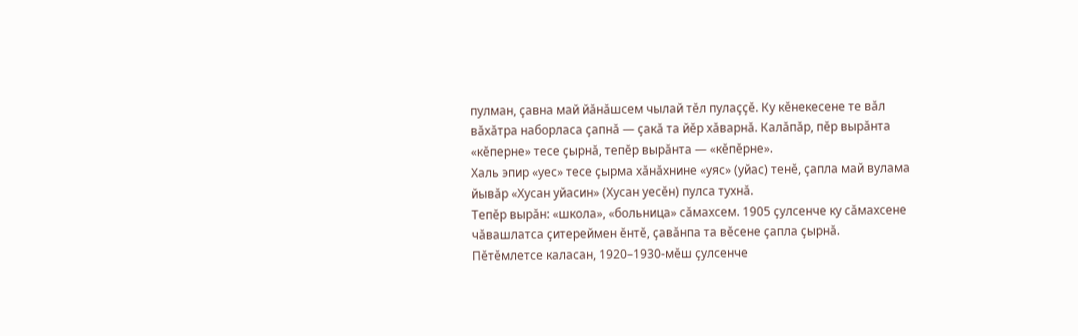пулман, ҫавна май йӑнӑшсем чылай тӗл пулаҫҫӗ. Ку кӗнекесене те вӑл вӑхӑтра наборласа ҫапнӑ — ҫакӑ та йӗр хӑварнӑ. Калӑпӑр, пӗр вырӑнта «кӗперне» тесе ҫырнӑ, тепӗр вырӑнта — «кӗпӗрне».
Халь эпир «уес» тесе ҫырма хӑнӑхнине «уяс» (уйас) тенӗ, ҫапла май вулама йывӑр «Хусан уйасин» (Хусан уесӗн) пулса тухнӑ.
Тепӗр вырӑн: «школа», «больница» сӑмахсем. 1905 ҫулсенче ку сӑмахсене чӑвашлатса ҫитереймен ӗнтӗ, ҫавӑнпа та вӗсене ҫапла ҫырнӑ. Пӗтӗмлетсе каласан, 1920–1930-мӗш ҫулсенче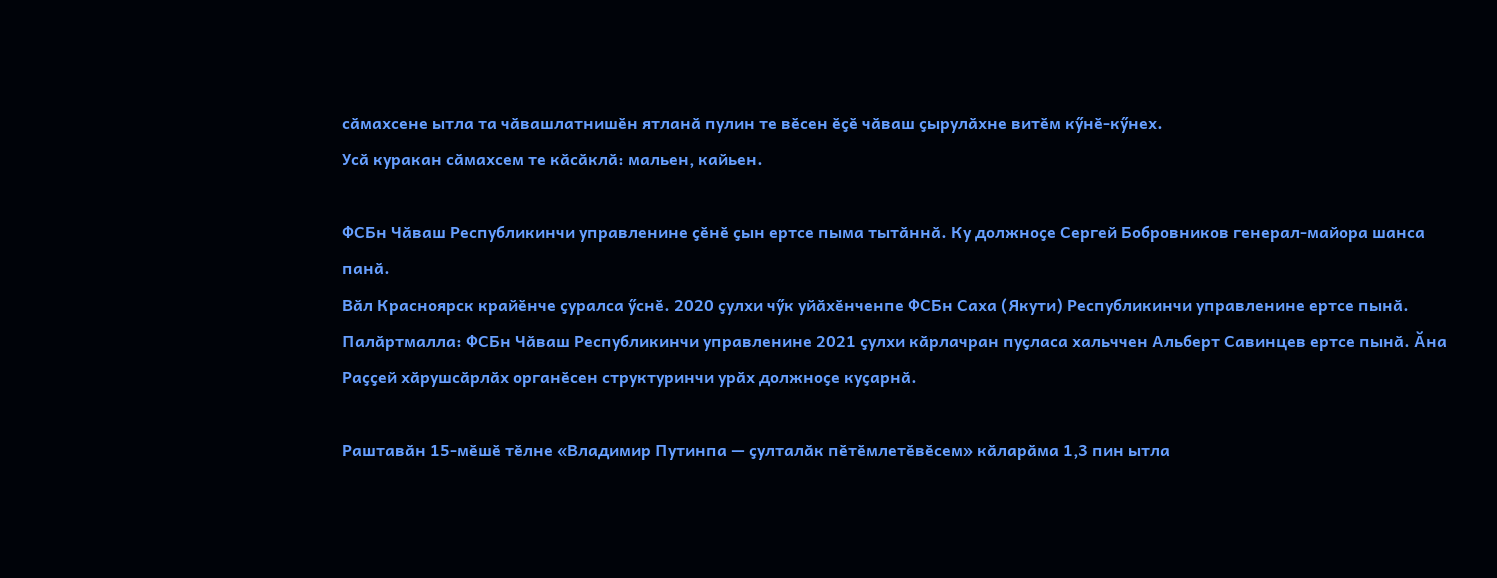сӑмахсене ытла та чӑвашлатнишӗн ятланӑ пулин те вӗсен ӗҫӗ чӑваш ҫырулӑхне витӗм кӳнӗ-кӳнех.
Усӑ куракан сӑмахсем те кӑсӑклӑ: мальен, кайьен.

ФСБн Чӑваш Республикинчи управленине ҫӗнӗ ҫын ертсе пыма тытӑннӑ. Ку должноҫе Сергей Бобровников генерал-майора шанса панӑ.
Вӑл Красноярск крайӗнче ҫуралса ӳснӗ. 2020 ҫулхи чӳк уйӑхӗнченпе ФСБн Саха (Якути) Республикинчи управленине ертсе пынӑ.
Палӑртмалла: ФСБн Чӑваш Республикинчи управленине 2021 ҫулхи кӑрлачран пуҫласа хальччен Альберт Савинцев ертсе пынӑ. Ӑна Раҫҫей хӑрушсӑрлӑх органӗсен структуринчи урӑх должноҫе куҫарнӑ.

Раштавӑн 15-мӗшӗ тӗлне «Владимир Путинпа — ҫулталӑк пӗтӗмлетӗвӗсем» кӑларӑма 1,3 пин ытла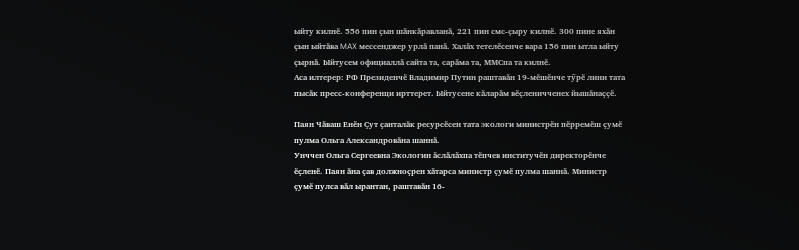ыйту килнӗ. 556 пин ҫын шӑнкӑравланӑ, 221 пин смс-ҫыру килнӗ. 300 пине яхӑн ҫын ыйтӑва MAX мессенджер урлӑ панӑ. Халӑх тетелӗсенче вара 156 пин ытла ыйту ҫырнӑ. Ыйтусем официаллӑ сайта та, сарӑма та, ММСпа та килнӗ.
Аса илтерер: РФ Президенчӗ Владимир Путин раштавӑн 19-мӗшӗнче тӳрӗ лини тата пысӑк пресс-конференци ирттерет. Ыйтусене кӑларӑм вӗҫленичченех йышӑнаҫҫӗ.

Паян Чӑваш Енӗн Ҫут ҫанталӑк ресурсӗсен тата экологи министрӗн пӗрремӗш ҫумӗ пулма Ольга Александровӑна шаннӑ.
Унччен Ольга Сергеевна Экологин ӑслӑлӑхпа тӗпчев институчӗн директорӗнче ӗҫленӗ. Паян ӑна ҫав должноҫрен хӑтарса министр ҫумӗ пулма шаннӑ. Министр ҫумӗ пулса вӑл ырантан, раштавӑн 16-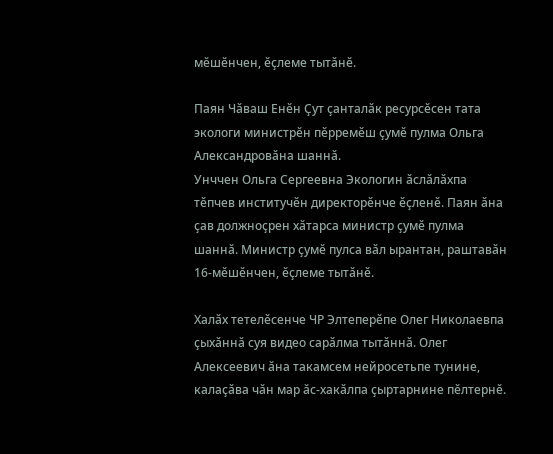мӗшӗнчен, ӗҫлеме тытӑнӗ.

Паян Чӑваш Енӗн Ҫут ҫанталӑк ресурсӗсен тата экологи министрӗн пӗрремӗш ҫумӗ пулма Ольга Александровӑна шаннӑ.
Унччен Ольга Сергеевна Экологин ӑслӑлӑхпа тӗпчев институчӗн директорӗнче ӗҫленӗ. Паян ӑна ҫав должноҫрен хӑтарса министр ҫумӗ пулма шаннӑ. Министр ҫумӗ пулса вӑл ырантан, раштавӑн 16-мӗшӗнчен, ӗҫлеме тытӑнӗ.

Халӑх тетелӗсенче ЧР Элтеперӗпе Олег Николаевпа ҫыхӑннӑ суя видео сарӑлма тытӑннӑ. Олег Алексеевич ӑна такамсем нейросетьпе тунине, калаҫӑва чӑн мар ӑс-хакӑлпа ҫыртарнине пӗлтернӗ.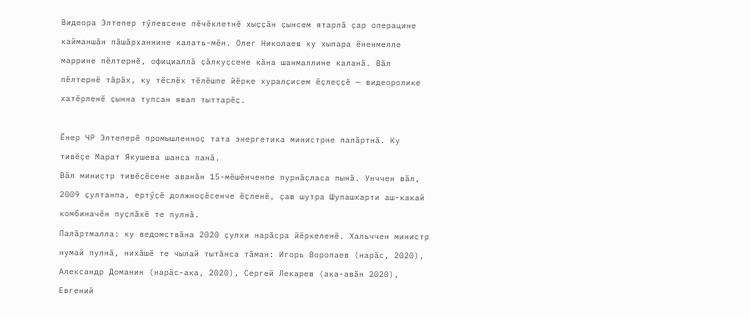Видеора Элтепер тӳлевсене пӗчӗклетнӗ хыҫҫӑн ҫынсем ятарлӑ ҫар операцине кайманшӑн пӑшӑрханнине калать-мӗн. Олег Николаев ку хыпара ӗненмелле маррине пӗлтернӗ, официаллӑ ҫӑлкуҫсене кӑна шанмаллине каланӑ. Вӑл пӗлтернӗ тӑрӑх, ку тӗслӗх тӗлӗшпе йӗрке хуралҫисем ӗҫлеҫҫӗ — видеоролике хатӗрленӗ ҫынна тупсан явап тыттарӗҫ.

Ӗнер ЧР Элтеперӗ промышленноҫ тата энергетика министрне палӑртнӑ. Ку тивӗҫе Марат Якушева шанса панӑ.
Вӑл министр тивӗҫӗсене аванӑн 15-мӗшӗнченпе пурнӑҫласа пынӑ. Унччен вӑл, 2009 ҫултанпа, ертӳҫӗ должноҫӗсенче ӗҫленӗ, ҫав шутра Шупашкарти аш-какай комбиначӗн пуҫлӑхӗ те пулнӑ.
Палӑртмалла: ку ведомствӑна 2020 ҫулхи нарӑсра йӗркеленӗ. Хальччен министр нумай пулнӑ, нихӑшӗ те чылай тытӑнса тӑман: Игорь Воропаев (нарӑс, 2020), Александр Доманин (нарӑс-ака, 2020), Сергей Лекарев (ака-авӑн 2020), Евгений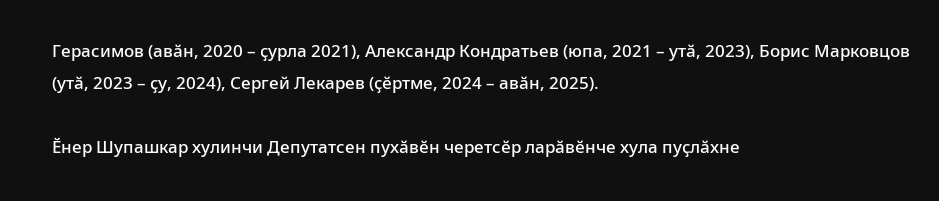Герасимов (авӑн, 2020 – ҫурла 2021), Александр Кондратьев (юпа, 2021 – утӑ, 2023), Борис Марковцов (утӑ, 2023 – ҫу, 2024), Сергей Лекарев (ҫӗртме, 2024 – авӑн, 2025).

Ӗнер Шупашкар хулинчи Депутатсен пухӑвӗн черетсӗр ларӑвӗнче хула пуҫлӑхне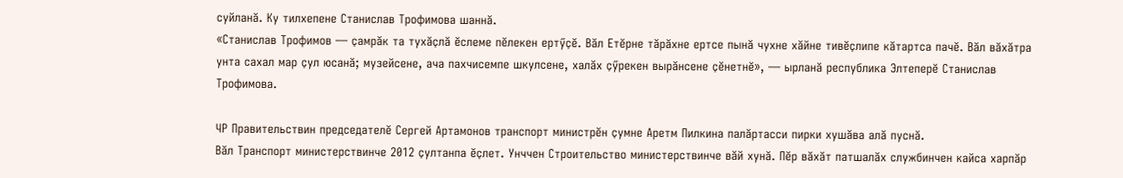суйланӑ. Ку тилхепене Станислав Трофимова шаннӑ.
«Станислав Трофимов — ҫамрӑк та тухӑҫлӑ ӗслеме пӗлекен ертӳҫӗ. Вӑл Етӗрне тӑрӑхне ертсе пынӑ чухне хӑйне тивӗҫлипе кӑтартса пачӗ. Вӑл вӑхӑтра унта сахал мар ҫул юсанӑ; музейсене, ача пахчисемпе шкулсене, халӑх ҫӳрекен вырӑнсене ҫӗнетнӗ», — ырланӑ республика Элтеперӗ Станислав Трофимова.

ЧР Правительствин председателӗ Сергей Артамонов транспорт министрӗн ҫумне Аретм Пилкина палӑртасси пирки хушӑва алӑ пуснӑ.
Вӑл Транспорт министерствинче 2012 ҫултанпа ӗҫлет. Унччен Строительство министерствинче вӑй хунӑ. Пӗр вӑхӑт патшалӑх службинчен кайса харпӑр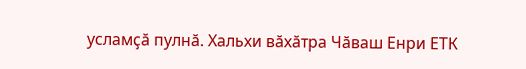усламҫӑ пулнӑ. Хальхи вӑхӑтра Чӑваш Енри ЕТК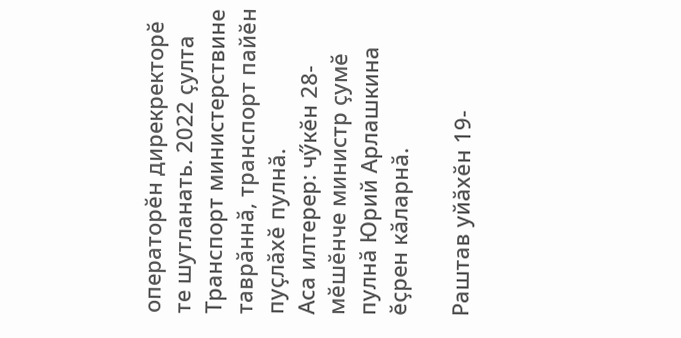операторӗн дирекректорӗ те шутланать. 2022 ҫулта Транспорт министерствине таврӑннӑ, транспорт пайӗн пуҫлӑхӗ пулнӑ.
Аса илтерер: чӳкӗн 28-мӗшӗнче министр ҫумӗ пулнӑ Юрий Арлашкина ӗҫрен кӑларнӑ.

Раштав уйӑхӗн 19-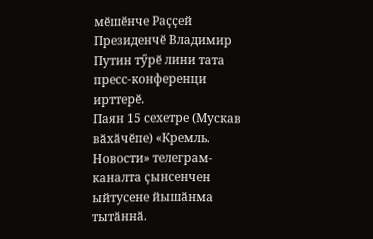мӗшӗнче Раҫҫей Президенчӗ Владимир Путин тӳрӗ лини тата пресс-конференци ирттерӗ.
Паян 15 сехетре (Мускав вӑхӑчӗпе) «Кремль. Новости» телеграм-каналта ҫынсенчен ыйтусене йышӑнма тытӑннӑ.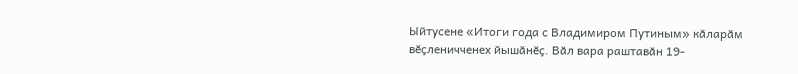Ыйтусене «Итоги года с Владимиром Путиным» кӑларӑм вӗҫленичченех йышӑнӗҫ. Вӑл вара раштавӑн 19-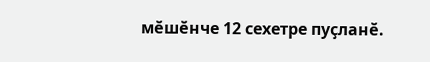мӗшӗнче 12 сехетре пуҫланӗ.